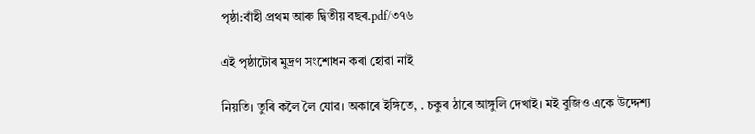পৃষ্ঠা:বাঁহী প্ৰথম আৰু দ্বিতীয় বছৰ.pdf/৩৭৬

এই পৃষ্ঠাটোৰ মুদ্ৰণ সংশোধন কৰা হোৱা নাই

নিয়তি। তুৰি কলৈ লৈ যোৱ। অকাৰে ইঙ্গিতে, . চকুৰ ঠাৰে আঙ্গুলি দেখাই। মই বুজিও একে উদ্দেশ্য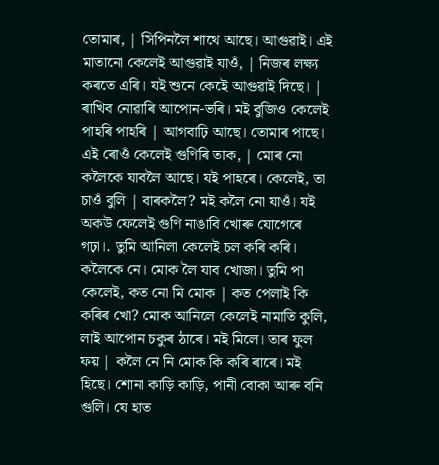তোমাৰ, | সিপিনলৈ শাথে আছে। আগুৱাই। এই মাতানো কেলেই আগুৱাই যাওঁ, | নিজৰ লক্ষ্য কৰতে এৰি। যই শুনে কেইে আগুৱাই দিছে। | ৰাখিব নোৱাৰি আপোন-ভৰি। মই বুজিও কেলেই পাহৰি পাহৰি | আগবাঢ়ি আছে। তোমাৰ পাছে। এই ৰোওঁ কেলেই গুণিৰি তাক, | মোৰ নো কলৈকে যাবলৈ আছে। যই পাহৰে। কেলেই, তা চাওঁ বুলি | বাৰকলৈ? মই কলৈ নো যাওঁ। যই অকউ ফেলেই গুণি নাঙাবি খোৰু যোগেৰে গঢ়া।. তুমি আনিলা কেলেই চল কৰি কৰি। কলৈকে নে। মোক লৈ যাব খোজা। তুমি পা কেলেই, কত নো মি মোক | কত পেলাই কি কৰিৰ খো? মোক আনিলে কেলেই নামাতি কুলি, লাই আপোন চকুৰ ঠাৰে। মই মিলে। তাৰ ফুল ফয় | কলৈ নে নি মোক কি কৰি ৰাৰে। মই হিছে। শোনা কাড়ি কাড়ি, পানী বোকা আৰু বনি গুলি। যে হাত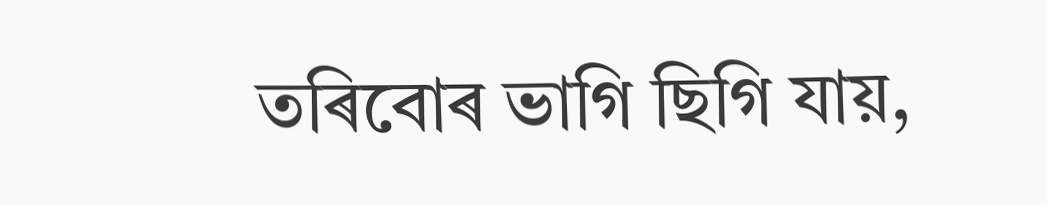তৰিবোৰ ভাগি ছিগি যায়,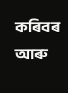কৰিবৰ আৰু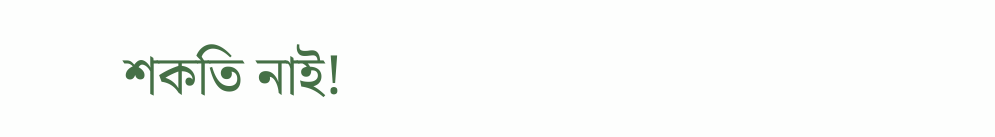শকতি নাই!